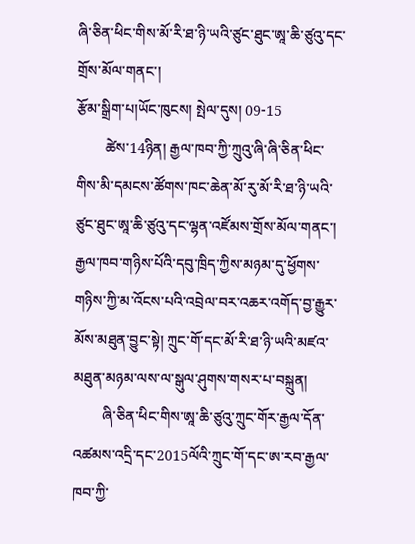ཞི་ཅིན་ཕིང་གིས་མོ་རི་ཐ་ཉི་ཡའི་ཙུང་ཐུང་ཨཱ་ཆི་ཙུའུ་དང་གྲོས་མོལ་གནང་།
རྩོམ་སྒྲིག་པ།ཡོང་ཁུངས། སྤེལ་དུས། 09-15
        ཚེས་14ཉིན། རྒྱལ་ཁབ་ཀྱི་ཀྲུའུ་ཞི་ཞི་ཅིན་ཕིང་གིས་མི་དམངས་ཚོགས་ཁང་ཆེན་མོ་རུ་མོ་རི་ཐ་ཉི་ཡའི་ཙུང་ཐུང་ཨཱ་ཆི་ཙུའུ་དང་ལྷན་འཛོམས་གྲོས་མོལ་གནང་། རྒྱལ་ཁབ་གཉིས་པོའི་དབུ་ཁྲིད་ཀྱིས་མཉམ་དུ་ཕྱོགས་གཉིས་ཀྱི་མ་འོངས་པའི་འབྲེལ་བར་འཆར་འགོད་བྱ་རྒྱུར་མོས་མཐུན་བྱུང་སྟེ། ཀྲུང་གོ་དང་མོ་རི་ཐ་ཉི་ཡའི་མཛའ་མཐུན་མཉམ་ལས་ལ་སྒུལ་ཤུགས་གསར་པ་བསྐྲུན།
        ཞི་ཅིན་ཕིང་གིས་ཨཱ་ཆི་ཙུའུ་ཀྲུང་གོར་རྒྱལ་དོན་འཚམས་འདྲི་དང་2015ལོའི་ཀྲུང་གོ་དང་ཨ་རབ་རྒྱལ་ཁབ་ཀྱི་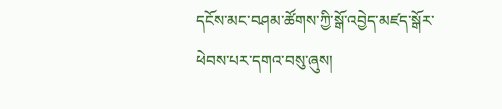དངོས་མང་བཤམ་ཚོགས་ཀྱི་སྒོ་འབྱེད་མཛད་སྒོར་ཕེབས་པར་དགའ་བསུ་ཞུས།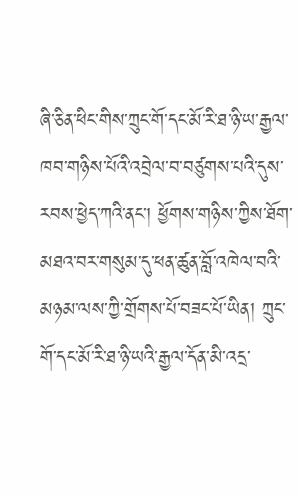ཞི་ཅིན་ཕིང་གིས་ཀྲུང་གོ་དང་མོ་རི་ཐ་ཉི་ཡ་རྒྱལ་ཁབ་གཉིས་པོའི་འབྲེལ་བ་བཙུགས་པའི་དུས་རབས་ཕྱེད་ཀའི་ནང་། ཕྱོགས་གཉིས་ཀྱིས་ཐོག་མཐའ་བར་གསུམ་དུ་ཕན་ཚུན་བློ་འཁེལ་བའི་མཉམ་ལས་ཀྱི་གྲོགས་པོ་བཟང་པོ་ཡིན། ཀྲུང་གོ་དང་མོ་རི་ཐ་ཉི་ཡའི་རྒྱལ་དོན་མི་འདྲ་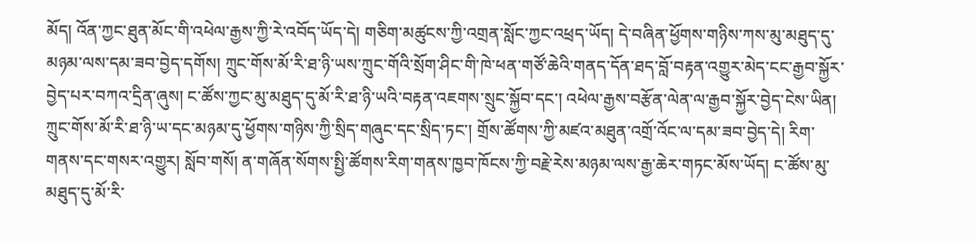མོད། འོན་ཀྱང་ཐུན་མོང་གི་འཕེལ་རྒྱས་ཀྱི་རེ་འབོད་ཡོད་དེ། གཅིག་མཚུངས་ཀྱི་འགྲན་སློང་ཀྱང་འཕྲད་ཡོད། དེ་བཞིན་ཕྱོགས་གཉིས་ཀས་མུ་མཐུད་དུ་མཉམ་ལས་དམ་ཟབ་བྱེད་དགོས། ཀྲུང་གོས་མོ་རི་ཐ་ཉི་ཡས་ཀྲུང་གོའི་སྲོག་ཤིང་གི་ཁེ་ཕན་གཙོ་ཆེའི་གནད་དོན་ཐད་བློ་བརྟན་འགྱུར་མེད་ངང་རྒྱབ་སྐྱོར་བྱེད་པར་བཀའ་དྲིན་ཞུས། ང་ཚོས་ཀྱང་མུ་མཐུད་དུ་མོ་རི་ཐ་ཉི་ཡའི་བརྟན་འཇགས་སྲུང་སྐྱོབ་དང་། འཕེལ་རྒྱས་བརྩོན་ལེན་ལ་རྒྱབ་སྐྱོར་བྱེད་ངེས་ཡིན། ཀྲུང་གོས་མོ་རི་ཐ་ཉི་ཡ་དང་མཉམ་དུ་ཕྱོགས་གཉིས་ཀྱི་སྲིད་གཞུང་དང་སྲིད་ཏང་། གྲོས་ཚོགས་ཀྱི་མཛའ་མཐུན་འགྲོ་འོང་ལ་དམ་ཟབ་བྱེད་དེ། རིག་གནས་དང་གསར་འགྱུར། སློབ་གསོ། ན་གཞོན་སོགས་སྤྱི་ཚོགས་རིག་གནས་ཁྱབ་ཁོངས་ཀྱི་བརྗེ་རེས་མཉམ་ལས་རྒྱ་ཆེར་གཏང་མོས་ཡོད། ང་ཚོས་མུ་མཐུད་དུ་མོ་རི་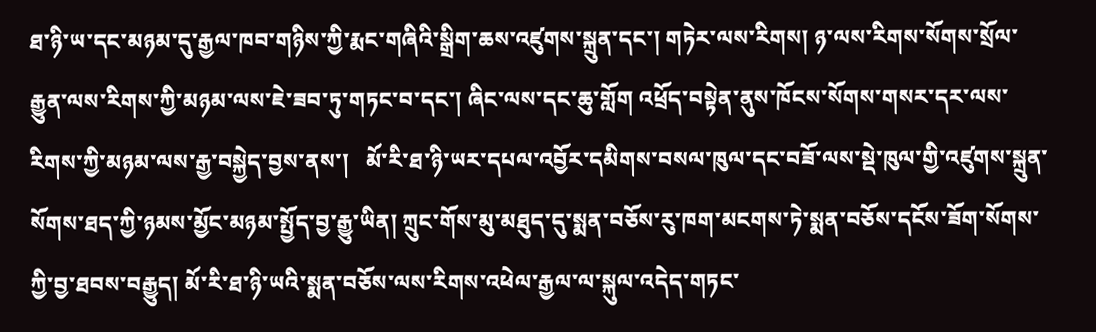ཐ་ཉི་ཡ་དང་མཉམ་དུ་རྒྱལ་ཁབ་གཉིས་ཀྱི་རྨང་གཞིའི་སྒྲིག་ཆས་འཛུགས་སྐྲུན་དང་། གཏེར་ལས་རིགས། ཉ་ལས་རིགས་སོགས་སྲོལ་རྒྱུན་ལས་རིགས་ཀྱི་མཉམ་ལས་ཇེ་ཟབ་ཏུ་གཏང་བ་དང་། ཞིང་ལས་དང་ཆུ་གློག འཕྲོད་བསྟེན་ནུས་ཁོངས་སོགས་གསར་དར་ལས་རིགས་ཀྱི་མཉམ་ལས་རྒྱ་བསྐྱེད་བྱས་ནས་།   མོ་རི་ཐ་ཉི་ཡར་དཔལ་འབྱོར་དམིགས་བསལ་ཁུལ་དང་བཟོ་ལས་སྡེ་ཁུལ་གྱི་འཛུགས་སྐྲུན་སོགས་ཐད་ཀྱི་ཉམས་མྱོང་མཉམ་སྤྱོད་བྱ་རྒྱུ་ཡིན། ཀྲུང་གོས་མུ་མཐུད་དུ་སྨན་བཅོས་རུ་ཁག་མངགས་ཏེ་སྨན་བཅོས་དངོས་ཟོག་སོགས་ཀྱི་བྱ་ཐབས་བརྒྱུད། མོ་རི་ཐ་ཉི་ཡའི་སྨན་བཅོས་ལས་རིགས་འཕེལ་རྒྱལ་ལ་སྐུལ་འདེད་གཏང་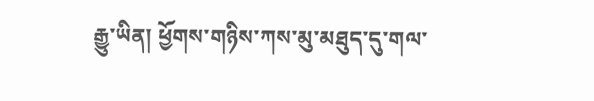རྒྱུ་ཡིན། ཕྱོགས་གཉིས་ཀས་མུ་མཐུད་དུ་གལ་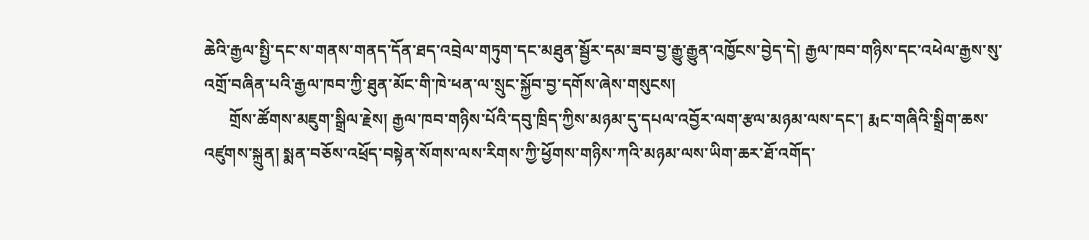ཆེའི་རྒྱལ་སྤྱི་དང་ས་གནས་གནད་དོན་ཐད་འབྲེལ་གཏུག་དང་མཐུན་སྦྱོར་དམ་ཟབ་བྱ་རྒྱུ་རྒྱུན་འཁྱོངས་བྱེད་དེ། རྒྱལ་ཁབ་གཉིས་དང་འཕེལ་རྒྱས་སུ་འགྲོ་བཞིན་པའི་རྒྱལ་ཁབ་ཀྱི་ཐུན་མོང་གི་ཁེ་ཕན་ལ་སྲུང་སྐྱོབ་བྱ་དགོས་ཞེས་གསུངས།
      གྲོས་ཚོགས་མཇུག་སྒྲིལ་རྗེས། རྒྱལ་ཁབ་གཉིས་པོའི་དབུ་ཁྲིད་ཀྱིས་མཉམ་དུ་དཔལ་འབྱོར་ལག་རྩལ་མཉམ་ལས་དང་། རྨང་གཞིའི་སྒྲིག་ཆས་འཛུགས་སྐྲུན། སྨན་བཅོས་འཕྲོད་བསྟེན་སོགས་ལས་རིགས་ཀྱི་ཕྱོགས་གཉིས་ཀའི་མཉམ་ལས་ཡིག་ཆར་ཐོ་འགོད་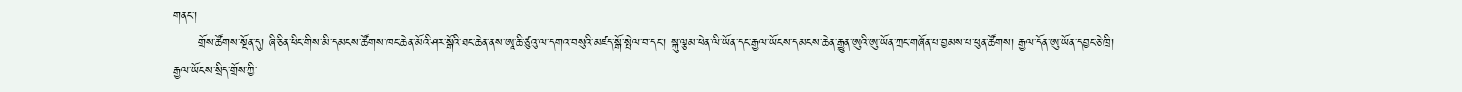གནང་།
      གྲོས་ཚོགས་སྔོན་དུ། ཞི་ཅིན་ཕིང་གིས་མི་དམངས་ཚོགས་ཁང་ཆེན་མོའི་ཤར་སྒོའི་ཐང་ཆེན་ནས་ཨཱ་ཆི་ཙུའུ་ལ་དགའ་བསུའི་མཛད་སྒོ་སྤེལ་བ་དང་། སྐུ་ལྕམ་ཕེན་ལི་ཡོན་དང་རྒྱལ་ཡོངས་དམངས་ཆེན་རྒྱུན་ཨུའི་ཨུ་ཡོན་ཀྲང་གཞོན་པ་བྱམས་པ་ཕུན་ཚོགས། རྒྱལ་དོན་ཨུ་ཡོན་དབྱང་ཅེ་ཁྲི། རྒྱལ་ཡོངས་སྲིད་གྲོས་ཀྱི་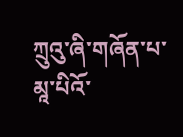ཀྲུའུ་ཞི་གཞོན་པ་མཱ་པིའོ་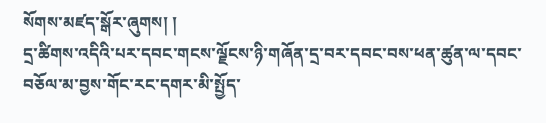སོགས་མཛད་སྒོར་ཞུགས། །
དྲ་ཚིགས་འདིའི་པར་དབང་གངས་ལྗོངས་ཉི་གཞོན་དྲ་བར་དབང་བས་ཕན་ཚུན་ལ་དབང་བཅོལ་མ་བྱས་གོང་རང་དགར་མི་སྤྱོད་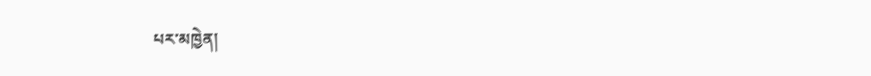པར་མཁྱེན།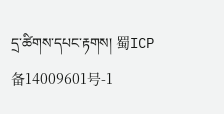དྲ་ཚིགས་དཔང་རྟགས། 蜀ICP备14009601号-1